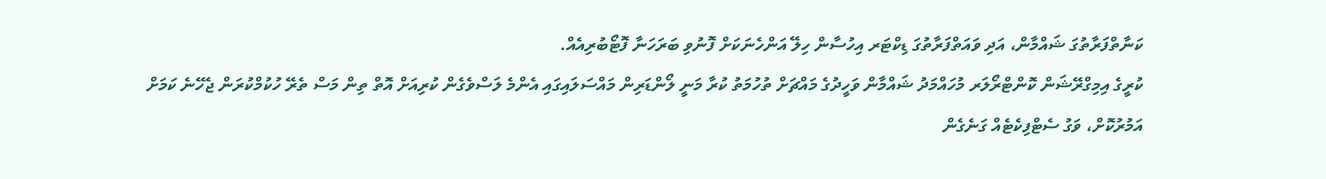ކަނާތްފަރާތުގަ ޝައްމާން، އަދި ވައަތްފަރާތުގަ ޑިކްޓަރ އިހުސާން ހިލޭ އަންހެނަކަށް ފޮނުވި ބަރަހަނާ ފޮޓޯބުރިއެއް.
ކުރީގެ އިމިގްރޭޝަން ކޮންޓްރޯލަރ މުހައްމަދު ޝައްމާން ވަހީދުގެ މައްޗަށް ތުހުމަތު ކުރާ މަނީ ލޯންޑަރިން މައްސަލައިގައި އެންމެ ލަސްވެގެން ކުރިއަށް އޮތް ތިން މަސް ތެރޭ ހުކުމްކުރަން ޖެހޭނެ ކަމަށް އަމުރުކޮށް، ވަގު ސެޓްފިކެޓެއް ގަނެގެން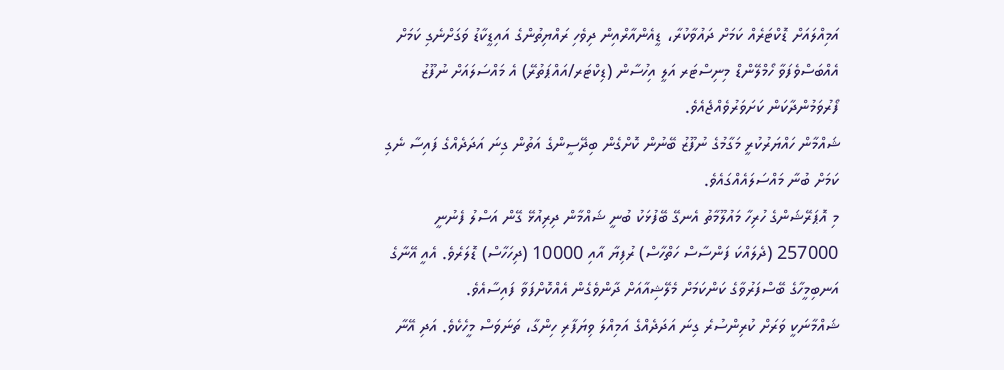އަމިއްލައަށް ޑޮކްޓަރެއް ކަމަށް ދައުވާކުރާ، ޑީއެންއާރްއިން ދިވެހި ރައްޔިތުންގެ އައިޑީކާޑު ވަގަށްނެގި ކަމަށް އެއްބަސްވެފަވާ ހޯމްލޭންޑް މިނިސްޓަރ އަލީ އިހުސާން (ޑިކްޓަރ/އައްޕަތުރޭ) އެ މައްސަލައަށް ނުފޫޒު ފޯރުވަމުންދާކަން ކަށަވަރުވެއްޖެއެވެ.
ޝައްމާން ހައްޔަރުކުރީ މަގާމުގެ ނުފޫޒު ބޭނުން ކޮށްގެން ބިދޭސީންގެ އަތުން ގިނަ އަދަދެއްގެ ފައިސާ ނެގި ކަމަށް ބުނާ މައްސަލައެއްގައެވެ.
މި އޮޕަރޭޝަންގެ ހުރިހާ މައުލޫމާތު އެނގޭ ބޭފުޅަކު ބުނީ ޝައްމާން ދިރިއުޅޭ ގޭން އަސްލު ފެނުނީ 257000 (ދެލައްކަ ފަންސާސް ހަތްހާސް) ރުފިޔާ އާއި 10000 (ދިހަހާސް) ޑޮލަރެވެ. އެއީ އޭނާގެ އަނބިމީހާގެ ބޭސްފަރުވާގެ ކަންކަމަށް މެލޭޝިއާއަށް ދާންވެގެން އެއްކޮށްފަވާ ފައިސާއެވެ.
ޝައްމާނަކީ ވަރަށް ކުރިންސުރެ ގިނަ އަދަދެއްގެ އަމިއްލަ ވިޔަފާރި ހިންގާ، ތަނަވަސް މީހެކެވެ. އަދި އޭނާ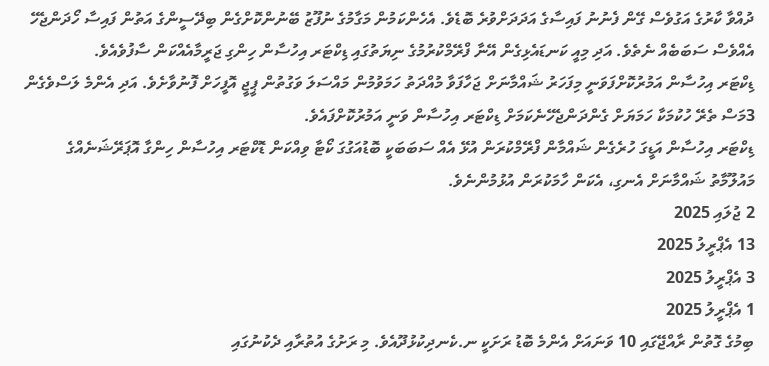ދުއްވާ ކާރުގެ އަގުވެސް ގޭން ފެނުނު ފައިސާގެ އަދަދަށްވުރެ ބޮޑެވެ. އެހެންކަމުން މަގާމުގެ ނުފޫޒު ބޭނުންކޮށްގެން ބިދޭސީންގެ އަތުން ފައިސާ ހޯދަންޖެހޭ އެއްވެސް ސަބަބެއް ނެތެވެ. އަދި މިއީ ކަނޑައެޅިގެން އޭނާ ފްރޭމްކުރުމުގެ ނިޔަތުގައި ޑިކްޓަރ އިހުސާން ހިންގި ޖަރީމާއެއްކަން ސާފުވެއެވެ.
ޑިކްޓަރ އިހުސާން އަމުރުކޮށްފަވަނީ މިފަހަރު ޝައްމާނަށް ޖަހާފަވާ މުއްދަތު ހަމަވުމުން މައްސަލަ ވަގުތުން ޕީޖީ އޮފީހަށް ފޮނުވާށެވެ. އަދި އެންމެ ލަސްވެގެން 3މަސް ތެރޭ ހުކުމަކާ ހަމަޔަށް ގެންދަންޖެހޭނެކަމަށް ޑިކްޓަރ އިހުސާން ވަނީ އަމުރުކޮށްފައެވެ.
ޑިކްޓަރ އިހުސާން އަޑީގަ ހުރެގެން ޝައްމާން ފްރޭމްކުރަން އުޅޭ އެއް ސަބަބަކީ ބޮޑުއަގުގަ ކޯޓާ ވިއްކަން ޑޮކްޓަރ އިހުސާން ހިންގާ އޮޕަރޭޝަނެއްގެ މައުލޫމާތު ޝައްމާނަށް އެނގި، އެކަން ހާމަކުރަން އުޅުމުންނެވެ.
2 ޖުލައި 2025
13 އެޕްރީލު 2025
3 އެޕްރީލު 2025
1 އެޕްރީލު 2025
ބިމުގެ ގޮތުން ރާއްޖޭގައި 10 ވަނައަށް އެންމެ ބޮޑު ރަށަކީ ނ.ކެނދިކުޅުދޫއެވެ. މި ރަށުގެ އުތުރާއި ދެކުނުގައި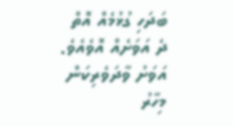ބަދަހި ގުޅުމެއް އޮތް ދެ އަވަށެއް އޮވެއެވެ. އަވަށު ވާދަވެރިކަން މިހާރު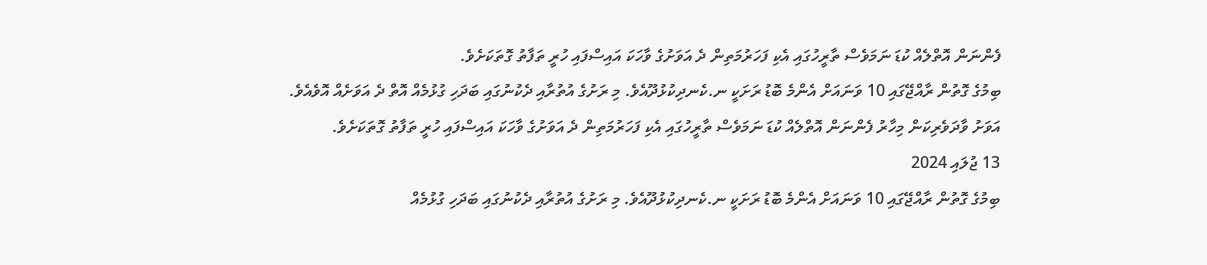ފެންނަން އޮތްލެއް ކުޑަ ނަމަވެސް ތާރީހުގައި އެކި ފަހަރުމަތިން ދެ އަވަށުގެ ވާހަކަ އައިސްފައި ހުރީ ތަފާތު ގޮތަކަށެވެ.
ބިމުގެ ގޮތުން ރާއްޖޭގައި 10 ވަނައަށް އެންމެ ބޮޑު ރަށަކީ ނ.ކެނދިކުޅުދޫއެވެ. މި ރަށުގެ އުތުރާއި ދެކުނުގައި ބަދަހި ގުޅުމެއް އޮތް ދެ އަވަށެއް އޮވެއެވެ. އަވަށު ވާދަވެރިކަން މިހާރު ފެންނަން އޮތްލެއް ކުޑަ ނަމަވެސް ތާރީހުގައި އެކި ފަހަރުމަތިން ދެ އަވަށުގެ ވާހަކަ އައިސްފައި ހުރީ ތަފާތު ގޮތަކަށެވެ.
13 ޖުލައި 2024
ބިމުގެ ގޮތުން ރާއްޖޭގައި 10 ވަނައަށް އެންމެ ބޮޑު ރަށަކީ ނ.ކެނދިކުޅުދޫއެވެ. މި ރަށުގެ އުތުރާއި ދެކުނުގައި ބަދަހި ގުޅުމެއް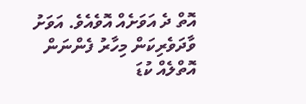އޮތް ދެ އަވަށެއް އޮވެއެވެ. އަވަށު ވާދަވެރިކަން މިހާރު ފެންނަން އޮތްލެއް ކުޑަ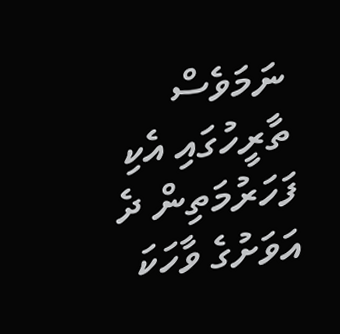ނަމަވެސް ތާރީހުގައި އެކި ފަހަރުމަތިން ދެ އަވަށުގެ ވާހަކަ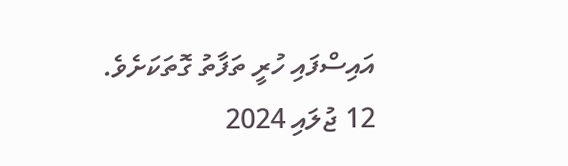އައިސްފައި ހުރީ ތަފާތު ގޮތަކަށެވެ.
12 ޖުލައި 2024